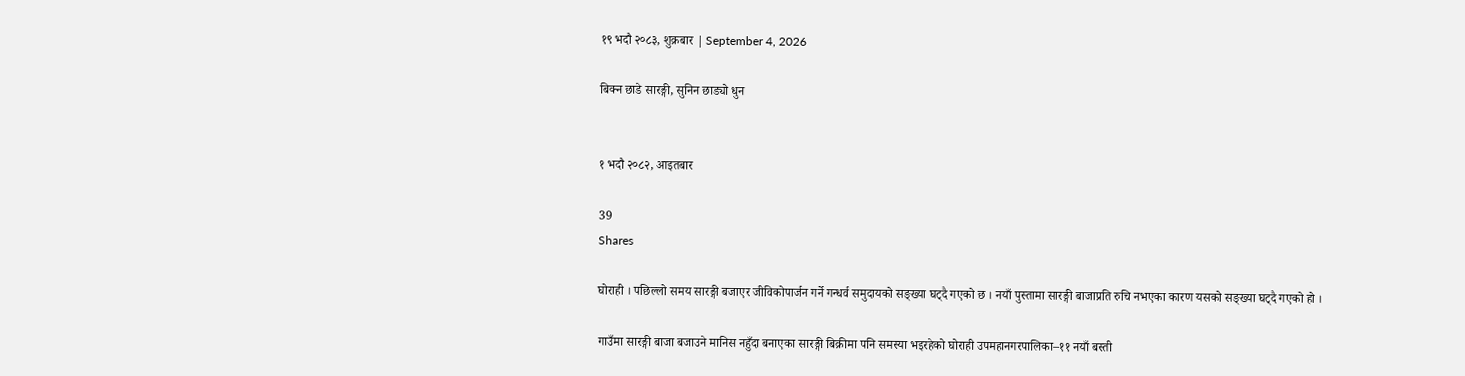१९ भदौ २०८३, शुक्रबार | September 4, 2026

बिक्न छाडे सारङ्गी, सुनिन छाड्यो धुन


१ भदौ २०८२, आइतबार

39
Shares

घोराही । पछिल्लो समय सारङ्गी बजाएर जीविकोपार्जन गर्ने गन्धर्व समुदायको सङ्ख्या घट्दै गएको छ । नयाँ पुस्तामा सारङ्गी बाजाप्रति रुचि नभएका कारण यसको सङ्ख्या घट्दै गएको हो ।

गाउँमा सारङ्गी बाजा बजाउने मानिस नहुँदा बनाएका सारङ्गी बिक्रीमा पनि समस्या भइरहेको घोराही उपमहानगरपालिका–११ नयाँ बस्ती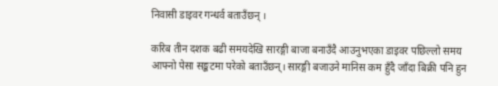निवासी डाइवर गन्धर्व बताउँछन् ।

करिब तीन दशक बढी समयदेखि सारङ्गी बाजा बनाउँदै आउनुभएका डाइवर पछिल्लो समय आफ्नो पेसा सङ्कटमा परेको बताउँछन्। सारङ्गी बजाउने मानिस कम हुँदै जाँदा बिक्री पनि हुन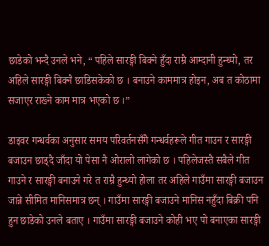छाडेको भन्दै उनले भने, “पहिले सारङ्गी बिक्ने हुँदा राम्रै आम्दानी हुन्थ्यो, तर अहिले सारङ्गी बिक्नै छाडिसकेको छ । बनाउने काममात्र होइन, अब त कोठामा सजाएर राख्ने काम मात्र भएको छ ।”

डाइवर गन्धर्वका अनुसार समय परिवर्तनसँगै गन्धर्वहरूले गीत गाउन र सारङ्गी बजाउन छाड्दै जाँदा यो पेसा नै ओरालो लागेको छ । पहिलेजस्तै सबैले गीत गाउने र सारङ्गी बनाउने गरे त राम्रै हुन्थ्यो होला तर अहिले गाउँमा सारङ्गी बजाउन जान्ने सीमित मानिसमात्र छन् । गाउँमा सारङ्गी बजाउने मानिस नहुँदा बिक्री पनि हुन छाडेको उनले बताए । गाउँमा सारङ्गी बजाउने कोही भए पो बनाएका सारङ्गी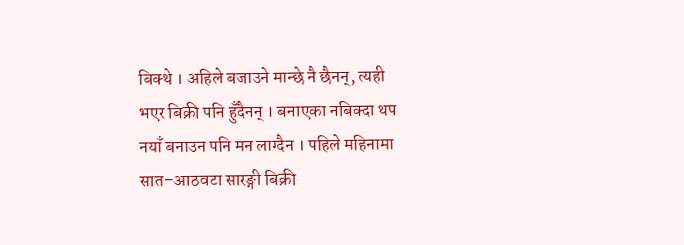बिक्थे । अहिले बजाउने मान्छे नै छैनन्, त्यही भएर बिक्री पनि हुँदैनन् । बनाएका नबिक्दा थप नयाँ बनाउन पनि मन लाग्दैन । पहिले महिनामा सात–आठवटा सारङ्गी बिक्री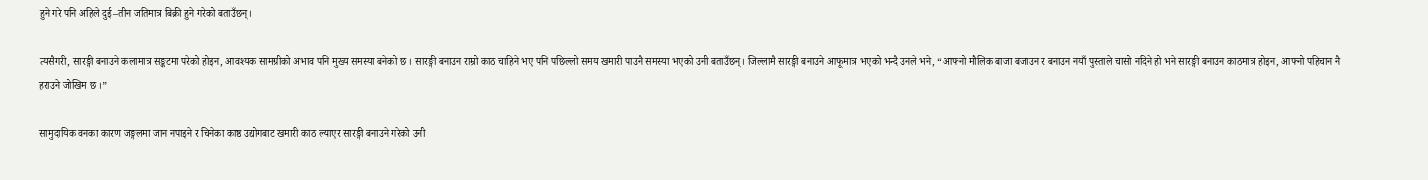हुने गरे पनि अहिले दुई–तीन जतिमात्र बिक्री हुने गरेको बताउँछन्।

त्यसैगरी, सारङ्गी बनाउने कलामात्र सङ्कटमा परेको होइन, आवश्यक सामग्रीको अभाव पनि मुख्य समस्या बनेको छ । सारङ्गी बनाउन राम्रो काठ चाहिने भए पनि पछिल्लो समय खमारी पाउनै समस्या भएको उनी बताउँछन्। जिल्लामै सारङ्गी बनाउने आफूमात्र भएको भन्दै उनले भने, “आफ्नो मौलिक बाजा बजाउन र बनाउन नयाँ पुस्ताले चासो नदिने हो भने सारङ्गी बनाउन काठमात्र होइन, आफ्नो पहिचान नै हराउने जोखिम छ ।”

सामुदायिक वनका कारण जङ्गलमा जान नपाइने र चिनेका काष्ठ उद्योगबाट खमारी काठ ल्याएर सारङ्गी बनाउने गरेको उनी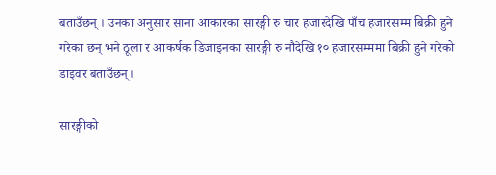बताउँछन् । उनका अनुसार साना आकारका सारङ्गी रु चार हजारदेखि पाँच हजारसम्म बिक्री हुने गरेका छन् भने ठूला र आकर्षक डिजाइनका सारङ्गी रु नौदेखि १० हजारसम्ममा बिक्री हुने गरेको डाइवर बताउँछन्।

सारङ्गीको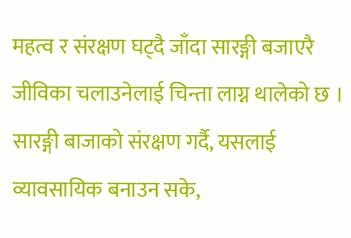महत्व र संरक्षण घट्दै जाँदा सारङ्गी बजाएरै जीविका चलाउनेलाई चिन्ता लाग्न थालेको छ । सारङ्गी बाजाको संरक्षण गर्दै, यसलाई व्यावसायिक बनाउन सके,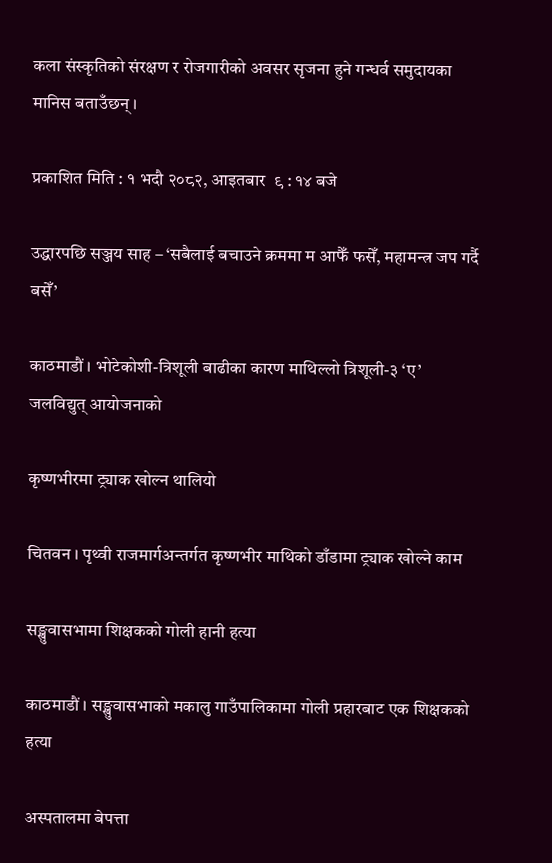कला संस्कृतिको संरक्षण र रोजगारीको अवसर सृजना हुने गन्धर्व समुदायका मानिस बताउँछन् ।

प्रकाशित मिति : १ भदौ २०८२, आइतबार  ९ : १४ बजे

उद्धारपछि सञ्जय साह – ‘सबैलाई बचाउने क्रममा म आफैँ फसेँ, महामन्त्र जप गर्दै बसेँ’

काठमाडौं । भोटेकोशी-त्रिशूली बाढीका कारण माथिल्लो त्रिशूली-३ ‘ए’ जलविद्युत् आयोजनाको

कृष्णभीरमा ट्र्याक खोल्न थालियो

चितवन । पृथ्वी राजमार्गअन्तर्गत कृष्णभीर माथिको डाँडामा ट्र्याक खोल्ने काम

सङ्खुवासभामा शिक्षकको गोली हानी हत्या

काठमाडौं । सङ्खुवासभाको मकालु गाउँपालिकामा गोली प्रहारबाट एक शिक्षकको हत्या

अस्पतालमा बेपत्ता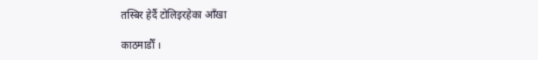तस्बिर हेर्दै टोलिइरहेका आँखा

काठमाडौँ ।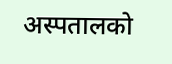अस्पतालको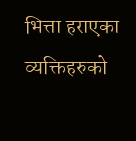भित्ता हराएका व्यक्तिहरुको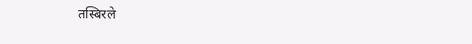तस्बिरले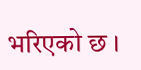भरिएको छ ।